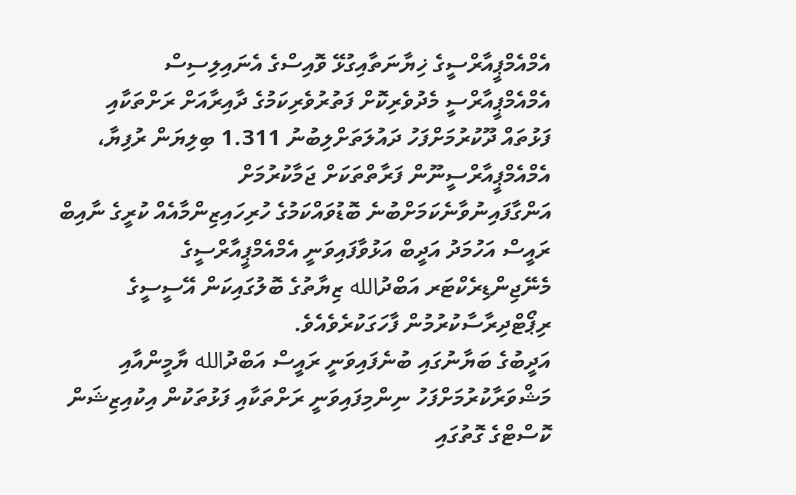އެމްއެމްޕީއާރްސީގެ ޚިޔާނަތާއިގުޅޭ ވޮއިސްގެ އެނައިލިސިސް
އެމްއެމްޕީއާރްސީ މެދުވެރިކޮށް ފަތުރުވެރިކަމުގެ ދާއިރާއަށް ރަށްތަކާއި ފަޅުތައް ދޫކުރުމަށްފަހު ދައުލަތަށްލިބުނު 1.311 ބިލިޔަން ރުފިޔާ، އެމްއެމްޕީއާރްސީނޫން ފަރާތްތަކަށް ޖަމާކުރުމަށް އަންގާފައިނުވާނެކަމަށްބުނެ ބޮޑުވައްކަމުގެ ހުރިހައިޒިންމާއެއް ކުރީގެ ނާއިބް ރައީސް އަހުމަދު އަދީބް އަޅުވާފައިވަނީ އެމްއެމްޕީއާރްސީގެ މެނޭޖިންޑިރެކްޓަރ އަބްދުالله ޒިޔާތުގެ ބޮލުގައިކަން އޭސީސީގެ ރިޕޯޓްދިރާސާކުރުމުން ފާހަގަކުރެވެއެވެ.
އަދީބުގެ ބަޔާނުގައި ބުނެފައިވަނީ ރައީސް އަބްދުالله ޔާމީންއާއި މަޝްވަރާކުރުމަށްފަހު ނިންމިފައިވަނީ ރަށްތަކާއި ފަޅުތަކުން އިކުއިޒިޝަން ކޮސްޓްގެ ގޮތުގައި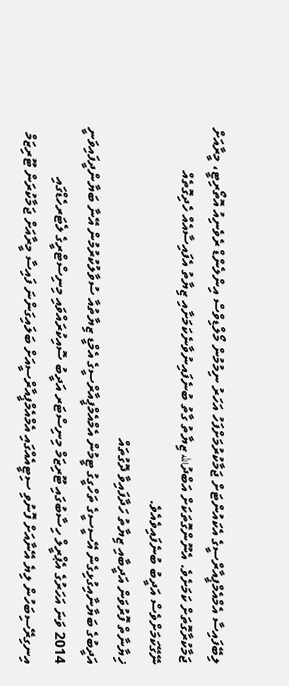ލިބޭފައިސާ އެމްއެމްޕީއާރްސީގެ އެކައުންޓަށް ޖަމާކުރުމަށްފަހު އަހަރު ނިމުމުން މޯލްޑިވްސް އިންލެންޑް ރެވެނިއު އޮތޯރިޓީ، މީރާއަށް ޖަމާކުރާގޮތަށް ކަމަށެވެ. އެނޫންގޮތަކަށް އަބްދުالله ޒިޔާތު ގާތު ބުނެފައިނުވާނެކަމަށާއި ޒިޔާތު އެފައިސާއެއް ހެދިގޮތެއް ނޭގޭކަމަށްވެސް އަދީބު ބުނެފައިވެއެވެ.
ޚިޔާނާތް ފޮރުވަން އަދީބާއި ޒިޔާތު ހަދާފައިވާ ދޮގުތައް
އަދީބުގެ ބަޔާނާއިގުޅިގެން އޭސީސީގެ ތަހްގީގު ޓީމުން އެމްއެމްޕީއާރްސީގެ އެމްޑީ ޒިޔާތުއާ ސުވާލުކުރުމުން އޭނާ ބަޔާންދީފައިވަނީ 2014 ވަނަ އަހަރުގެ އެޕްރީލް ހިސާބުގައި ޓޫރިޒަމް މިނިސްޓަރ އަދީބު ސޮއިކުރައްވައި މިނިސްޓްރީގެ ލެޓަރހެޑްގައި އިނގިރޭސިބަހުން ލިޔެ އޭނާއަށް ފޮނުވި ސިޓީއެއްގައި އެމްއެމްޕީއާރްސީއަށް ބަލައިގަންނަ ފައިސާ މީރާއަށް ޖަމާކުރަން ޓޫރިޒަމް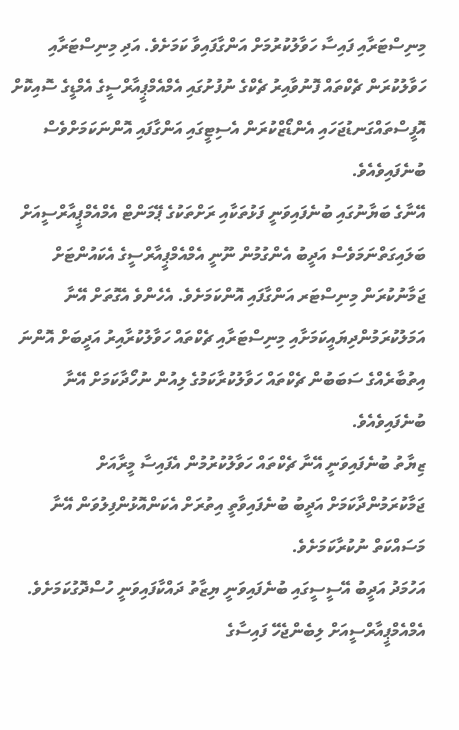މިނިސްޓަރާއި ފައިސާ ހަވާލުކުރުމަށް އަންގާފައިވާ ކަމަށެވެ. އަދި މިނިސްޓަރާއި ހަވާލުކުރަން ޗެކްތައް ފޮނުވާއިރު ޗެކްގެ ނުފުށުގައި އެމްއެމްޕީއާރްސީގެ އެމްޑީގެ ސޮއިކޮށް އޮފީސްތައްގަނޑުޖަހައި އެންޑޯޒްކުރަން އެސިޓީގައި އަންގާފައި އޮންނަކަމަށްވެސް ބުނެފައިވެއެވެ.
އޭނާގެ ބަޔާނުގައި ބުނެފައިވަނީ ފަޅުތަކާއި ރަށްތަކުގެ ޕޭމަންޓް އެމްއެމްޕީއާރްސީއަށް ބަލައިގަތްނަމަވެސް އަދީބު އެންގުމުން ނޫނީ އެމްއެމްޕީއާރްސީގެ އެކައުންޓަށް ޖަމާނުކުރަން މިނިސްޓަރ އަންގާފައި އޮންކަމަށެވެ. އެހެންވެ އެގޮތަށް އޭނާ އަމަލުކުރަމުންދިޔައީކަމަށާއި މިނިސްޓަރާއި ޗެކްތައް ހަވާލުކުރާއިރު އަދީބަށް އޮންނަ އިތުބާރެއްގެ ސަބަބުން ޗެކްތައް ހަވާލުކުރާކަމުގެ ލިއުން ނުހޯދާކަމަށް އޭނާ ބުނެފައިވެއެވެ.
ޒިޔާތު ބުނެފައިވަނީ އޭނާ ޗެކްތައް ހަވާލުކުރުމުން އެފައިސާ މީރާއަށް ޖަމާކުރަމުންދާކަމަށް އަދީބު ބުނެފައިވާތީ އިތުރަށް އެކަންއޮޅުންފިލުވަން އޭނާ މަސައްކަތް ނުކުރާކަމަށެވެ.
އަހުމަދު އަދީބު އޭސީސީގައި ބުނެފައިވަނީ ޔިޒާތު ދައްކާފައިވަނީ ހުސްދޮގުކަމަށެވެ. އެމްއެމްޕީއާރްސީއަށް ލިބެންޖެހޭ ފައިސާގެ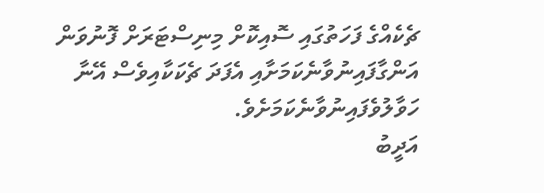ޗެކެއްގެ ފަހަތުގައި ސޮއިކޮށް މިނިސްޓަރަށް ފޮނުވަން އަންގާފައިނުވާނެކަމަށާއި އެފަދަ ޗެކަކާއިވެސް އޭނާ ހަވާލުވެފައިނުވާނެކަމަށެވެ.
އަދީބު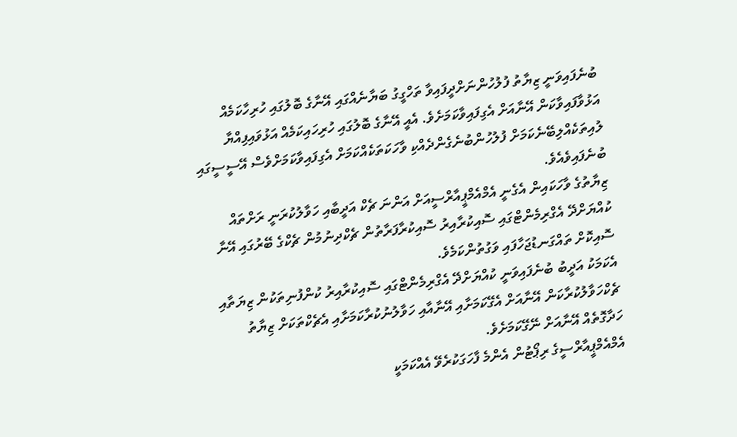ބުނެފައިވަނީ ޒިޔާތު ފުލުހުންނަށްދީފައިވާ ތަހްގީގު ބަޔާނެއްގައި އޭނާގެ ބޮލުގައި ހުރިހާކަމެއް އަޅުވާފައިވާކަން އޭނާއަށް އެގިފައިވާކަމަށެވެ. އެއީ އޭނާގެ ބޮލުގައި ހުރިހައިކަމެއް އަޅުވައިފިއްޔާ ލުއިތަކެއްލިބޭނެކަމަށް ފުލުހުންބުނެގެންދެއްކި ވާހަކަތަކެއްކަމަށް އެގިފައިވާކަމަށްވެސް އޭސީސީގައި ބުނެފައިވެއެވެ.
ޒިޔާތުގެ ވާހަކައިން އެގެނީ އެމްއެމްޕީއާރްސީއަށް އަންނަ ޗެކް އަދީބާއި ހަވާލުކުރަނީ ރަށްތައް ކުއްޔަށްދޭ އެގްރިމެންޓްގައި ސޮއިކުރާއިރު ސޮއިކުރާފަރާތުން ޗެކްދިނުމުން ޗެކްގެ ބޭރުގައި އޭނާ ސޮއިކޮށް ތައްގަނޑުޖަހާފައި ވަގުތުންކަމެވެ.
އެކަމަކު އަދީބު ބުނެފައިވަނީ ކުއްޔަށްދޭ އެގްރިމެންޓްގައި ސޮއިކުރާއިރު ކުންފުނިތަކުން ޒިޔަތާއި ޗެކްހަވާލުކުރާކަން އޭނާއަށް އެގޭކަމަށާއި އޭނާއާއި ހަވާލުނުކުރާކަމަށާއި އެޗެކްތަކަށް ޒިޔާތު ހަދާގޮތެއް އޭނާއަށް ނޭގޭކަމަށެވެ.
އެމްއެމްޕީއާރްސީގެ ރިޕޯޓުން އެންމެ ފާހަގަކުރެވޭ އެއްކަމަކީ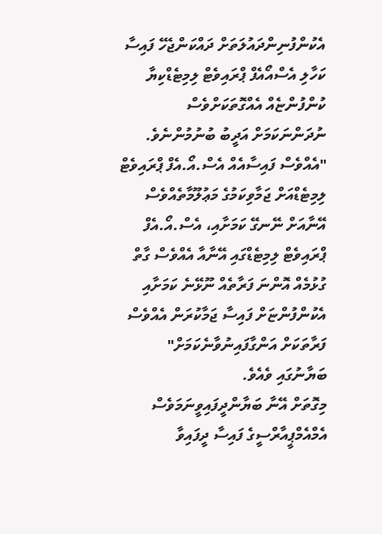އެކުންފުނިންދައުލަތަށް ދައްކަންޖެހޭ ފައިސާ ކަހާލި އެސްއޯއެފް ޕްރައިވެޓް ލިމިޓެޑްކިޔާ ކުންފުންޏެއް އެއްގޮތަކަށްވެސް ނުދަންނަކަމަށް އަދީބު ބުނުމުންނެވެ. "އެއްވެސް ފައިސާއެއް އެސް.އޯ.އެފް ޕްރައިވެޓް ލިމިޓެޑްއަށް ޖަމާވިކަމުގެ މަޢުލޫމާތެއްވެސް އޭނާއަށް ނޭނގޭ ކަމަށާއި، އެސް.އޯ.އެފް ޕްރައިވެޓް ލިމިޓެޑްގައި އޭނާއާ އެއްވެސް ގާތް ގުޅުމެއް އޮންނަ ފަރާތެއް ނޫޅޭނެ ކަމަށާއި އެކުންފުންޏަށް ފައިސާ ޖަމާކުރަން އެއްވެސް ފަރާތަކަށް އަންގާފައިނުވާނެކަމަށް" ބަޔާނުގައި ވެއެވެ.
މިގޮތަށް އޭނާ ބަޔާންދީފައިވީނަމަވެސް އެމްއެމްޕީއާރްސީގެ ފައިސާ ދީފައިވާ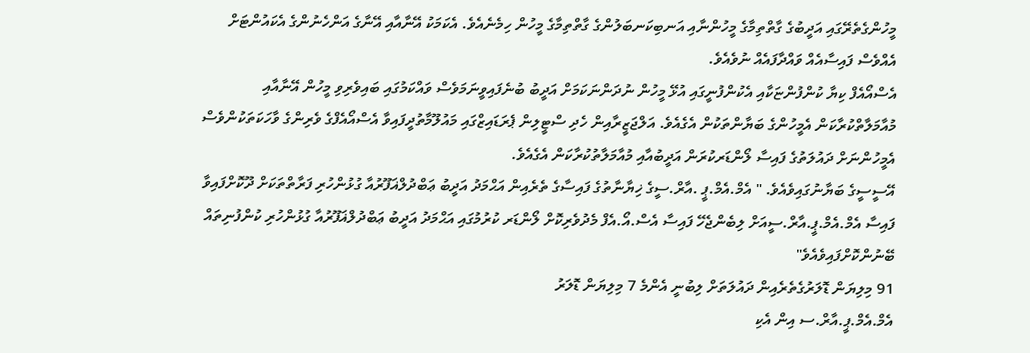މީހުންގެތެރޭގައި އަދީބުގެ ގާތްތިމާގެ މީހުންނާއި އަނބިކަނބަލުންގެ ގާތްތިމާގެ މީހުން ހިމެނެއެވެ. އެކަމަކު އޭނާއާއި އޭނާގެ އަންހެނުންގެ އެކައުންޓަށް އެއްވެސް ފައިސާއެއް ވައްދާފައެއް ނުވެއެވެ.
އެސްއޯއެފް ކިޔާ ކުންފުންޏަކާއި އެކުންފުނީގައި އުޅޭ މީހުން ނުދަންނަކަމަށް އަދީބު ބުނެފައިވީނަމަވެސް ވައްކަމުގައި ބައިވެރިވި މީހުން އޭނާއާއި މުއާމަލާތްކުރާކަން އެމީހުންގެ ބަޔާންތަކުން އެގެއެވެ. އަލްޖަޒީރާއިން ހެދި ސްޓީލިން ޕެރަޑައިޒްގައި މައުލޫމާތުދީފައިވާ އެސްއޯއެފްގެ ވެރިންގެ ވާހަކަތަކުންވެސް އެމީހުންނަށް ދައުލަތުގެ ފައިސާ ލޯންޑަރކުރަން އަދީބުއާއި މުއާމަލާތުކުރާކަން އެގެއެވެ.
އޭސީސީގެ ބަޔާނުގައިވެއެވެ. " އެމް.އެމް.ޕީ .އާރް.ސީގެ ޚިޔާނާތުގެ ފައިސާގެ ތެރެއިން އަޙްމަދު އަދީބު ޢަބްދުލްޣަފޫރުއާ ގުޅުންހުރި ފަރާތްތަކަށް ދޫކޮށްފައިވާ ފައިސާ އެމް.އެމް.ޕީ.އާރް.ސީއަށް ލިބެންޖެހޭ ފައިސާ އެސް.އޯ.އެފް މެދުވެރިކޮށް ލޯންޑަރ ކުރުމުގައި އަޙްމަދު އަދީބު ޢަބްދުލްޣަފޫރުއާ ގުޅުންހުރި ކުންފުނިތައް ބޭނުންކޮށްފައިވެއެވެ"
91 މިލިޔަން ޑޮލަރުގެތެރެއިން ދައުލަތަށް ލިބުނީ އެންމެ 7 މިލިޔަން ޑޮލަރު
އެމް.އެމް.ޕީ.އާރް.ސ އިން އެކި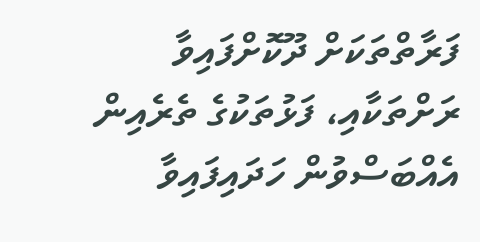ފަރާތްތަކަށް ދޫކޮށްފައިވާ ރަށްތަކާއި، ފަޅުތަކުގެ ތެރެއިން އެއްބަސްވުން ހަދައިފައިވާ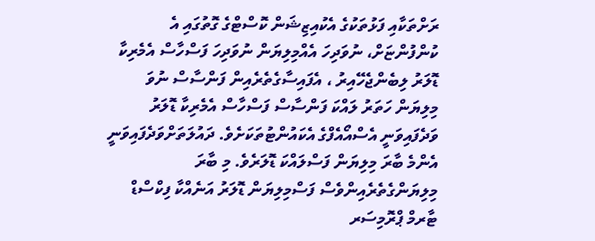ރަށްތަކާއި ފަޅުތަކުގެ އެކުއިޒިޝަން ކޮސްޓްގެ ގޮތުގައި އެ ކުންފުންޏަށް، ނުވަދިހަ އެއްމިލިޔަން ނުވަދިހަ ފަސްހާސް އެމެރިކާ ޑޮލަރު ލިބެންޖެހޭއިރު ، އެފައިސާގެތެރެއިން ފަންސާސް ނުވަ މިލިޔަން ހަތަރު ލައްކަ ފަންސާސް ފަސްހާސް އެމެރިކާ ޑޮލަރު ވަދެފައިވަނީ އެސްއޯއެފްގެ އެކައުންޓުތަކަށެވެ. ދައުލަތަށްވަދެފައިވަނީ އެންމެ ބާރަ މިލިޔަން ފަސްލައްކަ ޑޮލަރެވެ. މި ބާރަ މިލިޔަންގެތެރެއިންވެސް ފަސްމިލިޔަން ޑޮލަރު އަނެއްކާ ފިކްސްޑް ޓާރމް ޕްރޮމިސަރ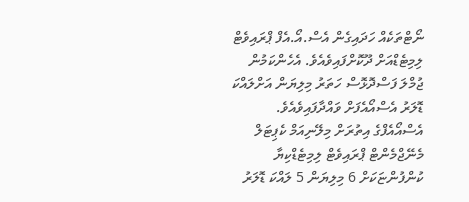ނޯޓްތަކެއް ހަދައިގެން އެސް.އޯ.އެފް ޕްރައިވެޓް ލިމިޓެޑްއަށް ދޫކޮށްފައިވެއެވެ. އެހެންކަމުން ޖުމްލަ ފަސްދޮޅޮސް ހަތަރު މިލިޔަން އަށްލައްކަ ޑޮލަރު އެސްއޯއެފަށް ވައްދާފައިވެއެވެ.
އެސްއޯއެފްގެ އިތުރަށް މިލޭނިއަމް ކެޕިޓަލް މެނޭޖްމެންޓް ޕްރައިވެޓް ލިމިޓެޑްކިޔާ ކުންފުންޏަކަށް 6 މިލިޔަން 5 ލައްކަ ޑޮލަރު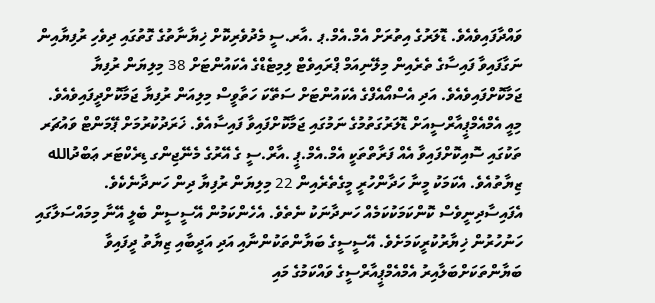ވައްދާފައިވެއެވެ. ޑޮލަރުގެ އިތުރަށް އެމް.އެމް.ޕ .އާރ.ސީ މެދުވެރިކޮށް ޚިޔާނާތުގެ ގޮތުގައި ދިވެހި ރުފިޔާއިން ނަގާފައިވާ ފައިސާގެ ތެރެއިން މިލޭނިއަމް ޕްރައިވެޓް ލިމިޓެޑްގެ އެކައުންޓަށް 38 މިލިޔަން ރުފިޔާ ޖަމާކޮށްފައިވެއެވެ. އަދި އެސްއޯއެފްގެ އެކައުންޓަށް ސަތޭކަ ހަތާވީސް މިލިއަން ރުފިޔާ ޖަމާކޮށްދީފައިވެއެވެ.
މިއީ އެމްއެމްޕީއާރްސީއަށް ޑޮލަރުގަތުމުގެ ނަމުގައި ޖަމާކޮށްފައިވާ ފައިސާއެވެ. ޚަރަދުކުރުމަށް ޕޭމަންޓް ވައުޗަރ ތަކުގައި ސޮއިކޮށްފައިވާ އެއް ފަރާތްތަކީ އެމް.އެމް.ޕީ .އާރް.ސީ ގެ އޭރުގެ މެނޭޖިންގ ޑިރެކްޓަރ ޢަބްދުالله ޒިޔާތުއެވެ. އެކަމަކު މީނާ ހަދާންހުރީ މީގެތެރެއިން 22 މިލިޔަން ރުފިޔާ ދިން ހަނދާނެކެވެ.
އެފައިސާދިނީވެސް ކޮންކަމަކުކަމެއް ހަނދާނަކު ނެތެވެ. އެހެންކަމުން އޭސީސީން ބެލީ އޭނާ މިމައްސަލާގައި ހަނުހުރުން ޚިޔާރުކުރީކަމަށެވެ. އޭސީސީގެ ބަޔާންތަކުންނާއި އަދި އަދީބާއި ޒިޔާތު ދީފައިވާ ބަޔާންތަކަށްބަލާއިރު އެމްއެމްޕީއާރްސީގެ ވައްކަމުގެ މައި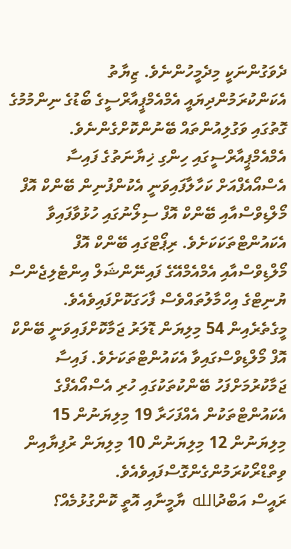ދެވަގުންނަކީ މިދެމީހުންނެވެ. ޒިޔާތު އެކަންކުރަމުންދިޔައީ އެމްއެމްޕީއާރްސީގެ ބޯޑުގެ ނިންމުމުގެ ގޮތުގައި ވަގުލިއުންތައް ބޭނުންކޮށްގެންނެވެ.
އެމްއެމްޕީއާރްސީގައި ހިންގި ޚިޔާނަތުގެ ފައިސާ އެސްއޯއެފްއަށް ކަހާލާފައިވަނީ އެކުންފުނިން ބޭންކް އޮފް މޯލްޑިވްސްއާއި ބޭންކް އޮފް ސިލޯނުގައި ހުޅުވާފައިވާ އެކައުންޓްތަކަކަށެވެ. ރިޕޯޓްގައި ބޭންކް އޮފް މޯލްޑިވްސްއާއި އެމްއެމްއޭގެ ފައިނޭންޝަލް އިންޓެލިޖެންސް ޔުނިޓްގެ އިހްމާލުތައްވެސް ފާހަގަކޮށްފައިވެއެވެ.
މީގެތެރެއިން 54 މިލިޔަން ޑޮލަރު ޖަމާކޮށްފައިވަނީ ބޭންކް އޮފް މޯލްޑިވްސްގައިވާ އެކައުންޓްތަކަށެވެ. ފައިސާ ޖަމާކުރުމަށްފަހު ބޭންކުތަކުގައި ހުރި އެސްއޯއެފްގެ އެކައުންޓްތަކުން އެއްފަހަރާ 19 މިލިޔަނުން 15 މިލިޔަނުން 12 މިލިޔަނުން 10 މިލިޔަން ރުފިޔާއިން ވިތްޑްރޯކުރަމުންގެންގޮސްފައިވެއެވެ.
ރައީސް އަބްދުالله ޔާމީނާއި އޮތީ ކޮންގުޅުމެއް؟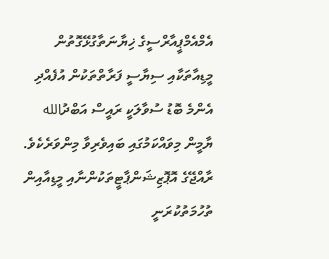އެމްއެމްޕީއާރްސީގެ ޚިޔާނަތާގުޅޭގޮތުން މީޑިއާތަކާއި ސިޔާސީ ފަރާތްތަކުން އުފެއްދި އެންމެ ބޮޑު ސުވާލަކީ ރައީސް އަބްދުالله ޔާމީން މިވައްކަމުގައި ބައިވެރިވާ މިންވަރެކެވެ. ރާއްޖޭގެ އޮޕޮޒިޝަންޕާޓީތަކުންނާއި މީޑިއާއިން ތުހުމަތުކުރަނީ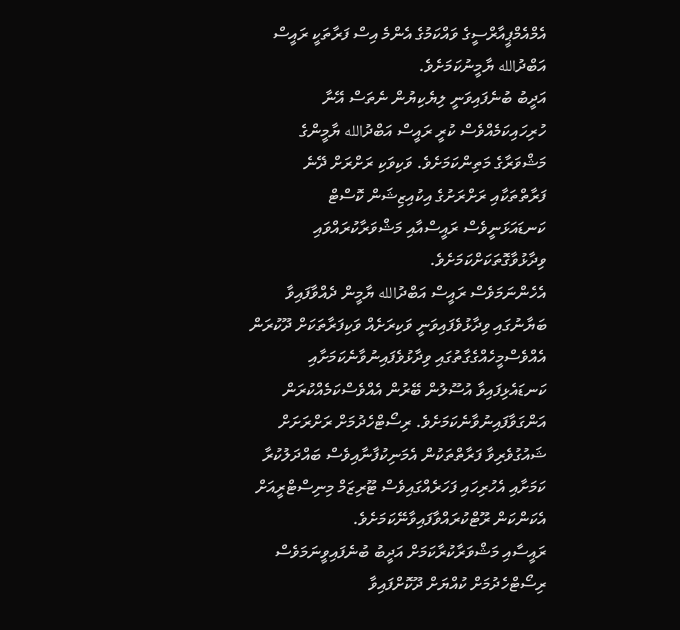އެމްއެމްޕީއާރްސީގެ ވައްކަމުގެ އެންމެ އިސް ފަރާތަކީ ރައީސް އަބްދުالله ޔާމީނުކަމަށެވެ.
އަދީބު ބުނެފައިވަނީ ލިޔެކިޔުން ނެތަސް އޭނާ ހުރިހައިކަމެއްވެސް ކުރީ ރައީސް އަބްދުالله ޔާމީންގެ މަޝްވަރާގެ މަތިންކަމަށެވެ. ވަކިވަކި ރަށްރަށް ދޭނެ ފަރާތްތަކާއި ރަށްރަށުގެ އިކުއިޒިޝަން ކޮސްޓް ކަނޑައަޅަނީވެސް ރައީސްއާއި މަޝްވަރާކުރައްވައި ވިދާޅުވާގޮތަކަށްކަމަށެވެ.
އެހެންނަމަވެސް ރައީސް އަބްދުالله ޔާމީން ދެއްވާފައިވާ ބަޔާނުގައި ވިދާޅުވެފައިވަނީ ވަކިރަށެއް ވަކިފަރާތަކަށް ދޫކުރަން އެއްވެސްމީހެއްގެގާތުގައި ވިދާޅުވެފައިނުވާނެކަމަށާއި ކަނޑައެޅިފައިވާ އުސޫލުން ބޭރުން އެއްވެސްކަމެއްކުރަން އަންގަވާފައިނުވާނެކަމަށެވެ. ރިސޯޓްހެދުމަށް ރަށްރަށަށް ޝައުގުވެރިވާ ފަރާތްތަކުން އެމަނިކުފާނާއިވެސް ބައްދަލުކުރާ ކަމަށާއި އެހުރިހައި ފަހަރެއްގައިވެސް ޓޫރިޒަމް މިނިސްޓްރީއަށް އެކަންކަން ރޫޓްކުރައްވާފައިވާނޭކަމަށެވެ.
ރައީސާއި މަޝްވަރާކުރާކަމަށް އަދީބު ބުނެފައިވީނަމަވެސް ރިސޯޓްހެދުމަށް ކުއްޔަށް ދޫކޮށްފައިވާ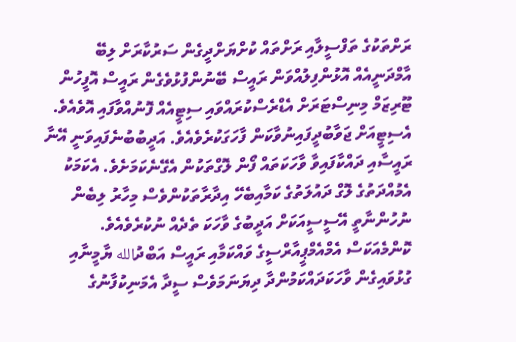ރަށްތަކުގެ ތަފްސީލާއި ރަށްތައް ކުށްޔަށްދީގެން ސަރުކާރަށް ލިބޭ އާމްދަނީއެއް އޮޅުންފިލުއްވަން ރައީސް ބޭނުންފުޅުވެގެން ރައީސް އޮފީހުން ޓޫރިޒަމް މިނިސްޓަރަށް އެޑްރެސްކުރައްވައި ސިޓީއެއް ފޮނުއްވާފައި އޮވެއެވެ.
އެސިޓީއަށް ޖަވާބުދީފައިނުވާކަން ފާހަގަކުރެވެއެވެ. އަދީބުބުނެފައިވަނީ އޭނާ ރައީސާއި ދައްކާފައިވާ ވާހަކަތައް ފޯން ލޮގްތަކުން އެގޭނެކަމަށެވެ. އެކަމަކު އެމުއްދަތުގެ ލޮގް ދައުލަތުގެ ކަމާއިބެހޭ އިދާރާތަކުންވެސް މިހާރު ލިބެން ނުހުންނާތީ އޭސީސީއަކަށް އަދީބުގެ ވާހަކަ ތެދެއް ނުކުރެވެއެވެ.
ކޮންމެއަކަސް އެމްއެމްޕީއާރްސީގެ ވައްކަމާއި ރައީސް އަބްދުالله ޔާމީނާއި ގުޅުވައިގެން ވާހަކަދައްކަމުންދާ ދިޔަނަމަވެސް ސީދާ އެމަނިކުފާނުގެ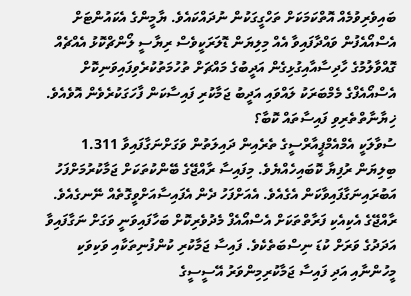ބައިވެރިވުމެއް އޮތްކަމަކަށް ތަހްގީގަކުން ނުދައްކައެވެ. ޔާމީންގެ އެކައުންޓަށް އެސްއޯއެފުން ވައްދާފައިވާ އެއް މިލިޔަން ޑޮލަރަކީވެސް ރިޔާސީ ލޯންޗްކޮޅު އެއްޗެއް ގޮއްވާލުމުގެ ހާދިސާއާއިގުޅިގެން އަދީބުގެ މައްޗަށް ތުހުމަތުކުރެވިފައިވަނިކޮށް އެސްއޯއެފްގެ މެމްބަރަކު ލައްވައި އަދީބު ޖަމާކުރި ފައިސާކަން ފާހަގަކުރެވެން އޮވެއެވެ.
ޚިޔާނާތްތެރިވި ފައިސާތައް ކޮބާ؟
ސުވާލަކީ އެމްއެމްޕީއާރްސީގެ ތެރެއިން ދައިލަތުން ވަގަށްނަގާފައިވާ 1.311 ބިލިޔަން ރުފިޔާ ކޮބައިހެއްޔެވެ. މިފައިސާ ރާއްޖޭގެ ބޭންކުތަކަށް ޖަމާކުރުމަށްފަހު އަބުރައިނަގާފައިވާކަން އެގެއެވެ. އެއަށްފަހު ދެން އެފައިސާއަށްވީގޮތެއް ނޭނގެއެވެ. ރާއްޖޭގެ އެކިއެކި ފަރާތްތަކަށް އެސްއޯއެފް މެދުވެރިކޮށް ބަހާފައިވަނީ ވަގަށް ނަގާފައިވާ އަދަދުގެ ވަރަށް ކުޑަ ނިސްބަތެކެވެ. ފައިސާ ޖަމާކުރި ކުންފުނިތަކާއި ވަކިވަކި މީހުންނާއި އަދި ފައިސާ ޖަމާކުރިމިންވަރު އޭސީސީގެ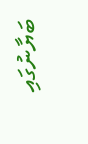ބަޔާނުގައި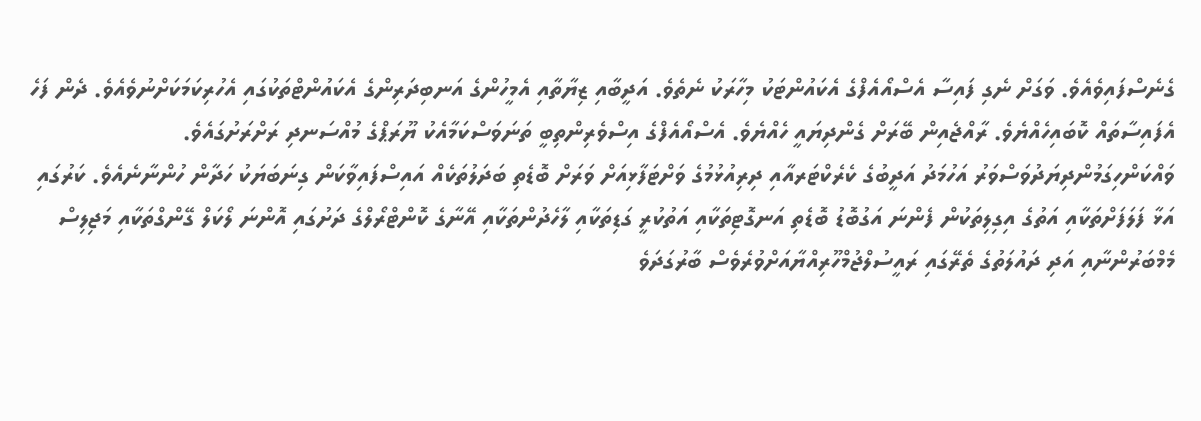ގެނެސްފައިވެއެވެ. ވަގަށް ނެގި ފައިސާ އެސްއޯއެފްގެ އެކައުންޓަކު މިހާރަކު ނެތެވެ. އަދީބާއި ޒިޔާތާއި އެމީހުންގެ އަނބިދަރިންގެ އެކައުންޓްތަކުގައި އެހުރިކަމަކަށްނުވެއެވެ. ދެން ފަހެ އެފައިސާތައް ކޮބައިހެއްޔެވެ. ރާއްޖެއިން ބޭރަށް ގެންދިޔައީ ހެއްޔެވެ. އެސްއޯއެފްގެ އިސްވެރިންތިބީ ތަނަވަސްކަމާއެކު ޔޫރަޕްގެ މުއްސަނދި ރަށްރަށުގައެވެ.
ވައްކަންހިގަމުންދިޔަދުވަސްވަރު އަހުމަދު އަދީބުގެ ކެރެކްޓަރއާއި ދިރިއުޅުމުގެ ވަށްޓަފާޅިއަށް ވަރަށް ބޮޑެތި ބަދަލުތަކެއް އައިސްފައިވާކަން ގިނަބަޔަކު ހަދާން ހުންނާނެއެވެ. ކަރުގައި އަޅާ ފަލަފަށްތަކާއި އަތުގެ އިގިލިތަކުން ފެންނަ އަގުބޮޑު ބޮޑެތި އަނގޮޓިތަކާއި އަތުކުރީ ގަޑިތަކާއި ލާހެދުންތަކާއި އޭނާގެ ކޮންޓްރޯލްގެ ދަށުގައި އޮންނަ ލޯކަލް ގޭންގްތަކާއި މަޖިލިސް މެމްބަރުންނާއި އަދި ދައުލަތުގެ ތެރޭގައި ރައީސުލްޖުމްހޫރިއްޔާއަށްވުރެވެސް ބާރުގަދަވެ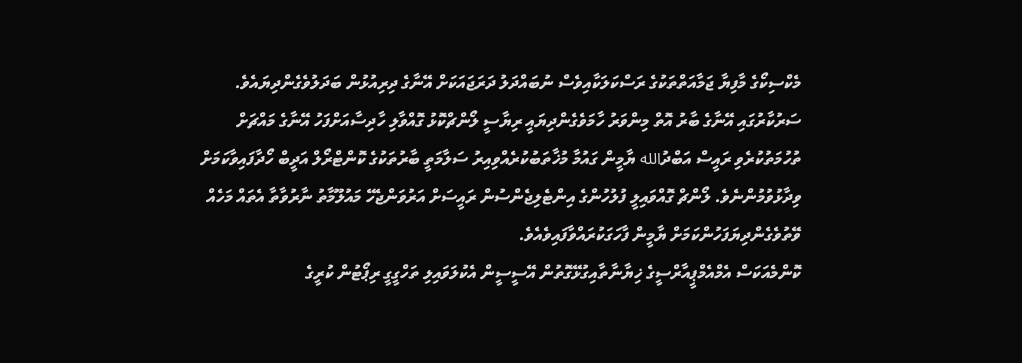މެކްސިކޯގެ މާފިޔާ ޖަމާއަތްތަކުގެ ރަސްކަލަކާއިވެސް ނުބައްދަލު ދަރަޖައަކަށް އޭނާގެ ދިރިއުޅުން ބަދަލުވެގެންދިޔައެވެ.
ސަރުކާރުގައި އޭނާގެ ބާރު އޮތް މިންވަރު ހާމަވެގެންދިޔައީ ރިޔާސީ ލޯންޗްކޮޅު ގޮއްވާލި ހާދިސާއަށްފަހު އޭނާގެ މައްޗަށް ތުހުމަތުކުރެވި ރައީސް އަބްދުالله ޔާމީން ގައުމާ މުޚާތަބުކުރެއްވިއިރު ސަލާމަތީ ބާރުތަކުގެ ކޮންޓްރޯލް އަދީބް ހޯދާފައިވާކަމަށް ވިދާޅުވުމުންނެވެ. ލޯންޗް ގޮއްވައިލީ ފުލުހުންގެ އިންޓެލިޖެންސުން ރައީސަށް އަރުވަންޖެހޭ މައުލޫމާތު ނާރުވާތާ އެތައް މަހެއް ވޭތުވެގެންދިޔަފަހުންކަމަށް ޔާމީން ފާހަގަކުރައްވާފައިވެއެވެ.
ކޮންމެއަކަސް އެމްއެމްޕީއާރްސީގެ ޚިޔާނާތާއިގުޅޭގޮތުން އޭސީސީން އެކުލަވައިލި ތަހްގީގީ ރިޕޯޓުން ކުރީގެ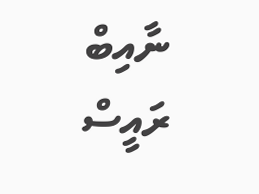ނާއިބް ރައީސް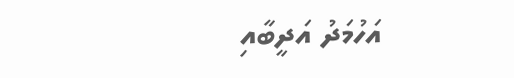އަހުމަދު އަދީބާއި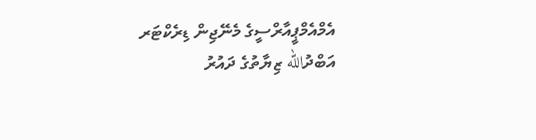އެމްއެމްޕީއާރްސީގެ މެނޭޖިން ޑިރެކްޓަރ އަބްދުالله ޒިޔާތުގެ ދައުރު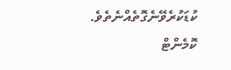ކުޑަކުރެވޭނެގޮތެއްނެތެވެ.
ކޮމެންޓް